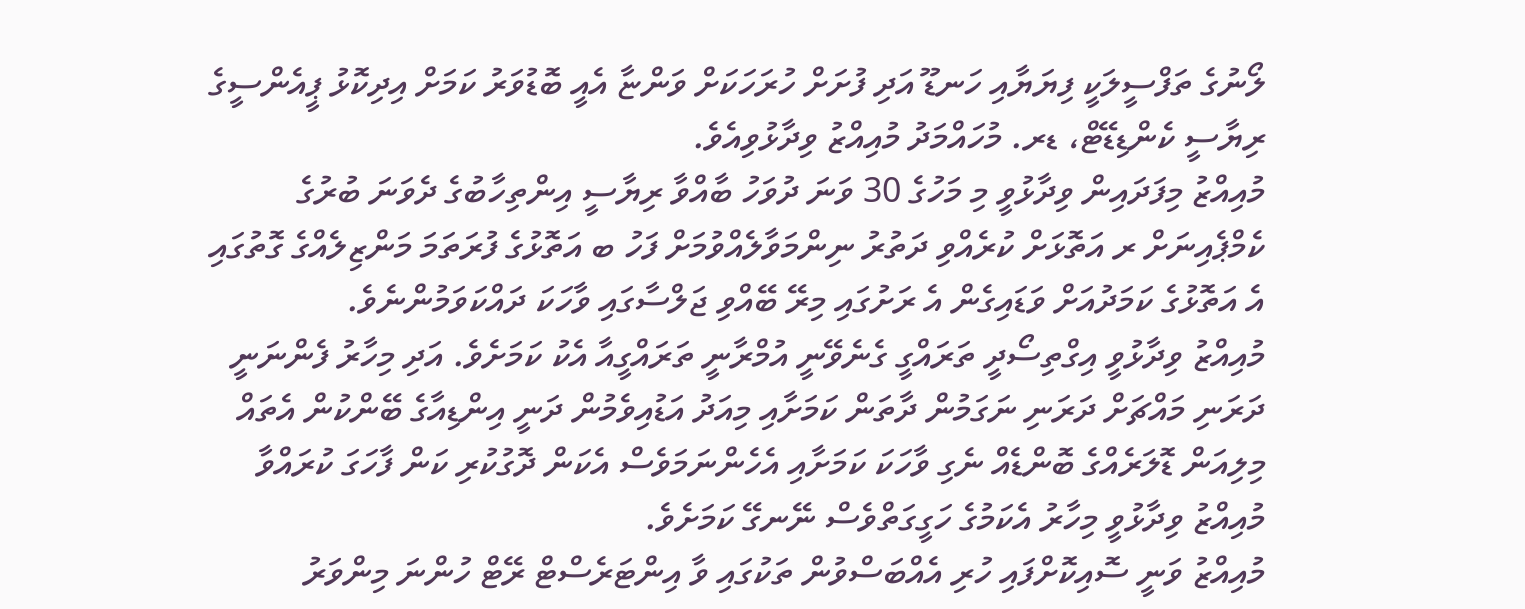ލޯނުގެ ތަފްސީލަކީ ފިޔަޔާއި ހަނޑޫ އަދި ފުށަށް ހުރަހަކަށް ވަންޏާ އެއީ ބޮޑުވަރު ކަމަށް އިދިކޮޅު ޕީއެންސީގެ ރިޔާސީ ކެންޑިޑޭޓް، ޑރ. މުހައްމަދު މުއިއްޒު ވިދާޅުވިއެވެ.
މުއިއްޒު މިފަދައިން ވިދާޅުވީ މި މަހުގެ 30 ވަނަ ދުވަހު ބާއްވާ ރިޔާސީ އިންތިހާބުގެ ދެވަނަ ބުރުގެ ކެމްޕެއިނަށް ރ އަތޮޅަށް ކުރެއްވި ދަތުރު ނިންމަވާލެއްވުމަށް ފަހު ބ އަތޮޅުގެ ފުރަތަމަ މަންޒިލެއްގެ ގޮތުގައި އެ އަތޮޅުގެ ކަމަދުއަށް ވަޑައިގެން އެ ރަށުގައި މިރޭ ބޭއްވި ޖަލްސާގައި ވާހަކަ ދައްކަވަމުންނެވެ.
މުއިއްޒު ވިދާޅުވީ އިގްތިސޯދީ ތަރައްގީ ގެނެވޭނީ އުމްރާނީ ތަރައްގީއާ އެކު ކަމަށެވެ. އަދި މިހާރު ފެންނަނީ ދަރަނި މައްޗަށް ދަރަނި ނަގަމުން ދާތަން ކަމަށާއި މިއަދު އަޑުއިވެމުން ދަނީ އިންޑިއާގެ ބޭންކުން އެތައް މިލިއަން ޑޮލަރެއްގެ ބޮންޑެއް ނެގި ވާހަކަ ކަމަށާއި އެހެންނަމަވެސް އެކަން ދޮގުކުރި ކަން ފާހަގަ ކުރައްވާ މުއިއްޒު ވިދާޅުވީ މިހާރު އެކަމުގެ ހަގީގަތްވެސް ނޭނގޭ ކަމަށެވެ.
މުއިއްޒު ވަނީ ސޮއިކޮށްފައި ހުރި އެއްބަސްވުން ތަކުގައި ވާ އިންޓަރެސްޓް ރޭޓް ހުންނަ މިންވަރު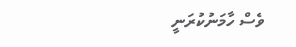ވެސް ހާމަނުކުރަނީ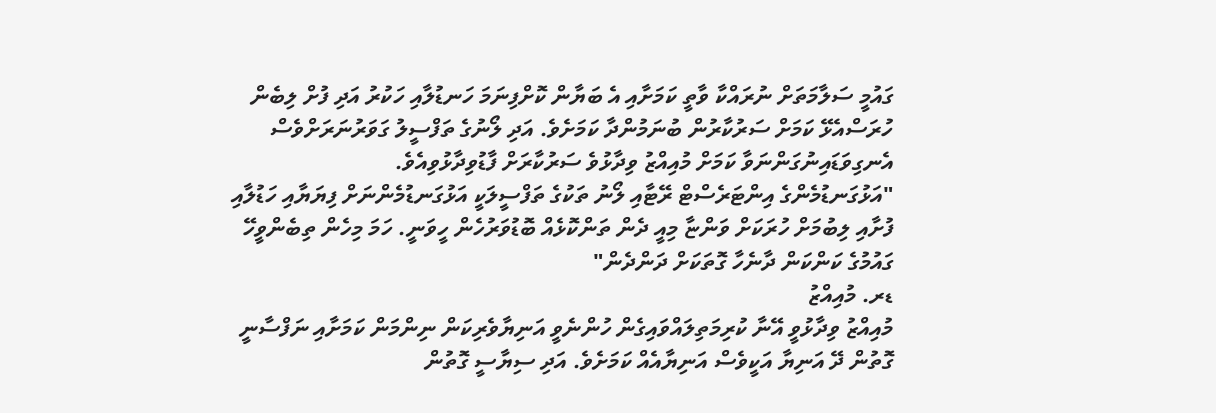ގައުމީ ސަލާމަތަށް ނުރައްކާ ވާތީ ކަމަށާއި އެ ބަޔާން ކޮށްފިނަމަ ހަނޑުލާއި ހަކުރު އަދި ފުށް ލިބެން ހުރަސްއެޅޭ ކަމަށް ސަރުކާރުން ބުނަމުންދާ ކަމަށެވެ. އަދި ލޯނުގެ ތަފްސީލު ގަވަރުނަރަށްވެސް އެނގިވަޑައިނުގަންނަވާ ކަމަށް މުއިއްޒު ވިދާޅުވެ ސަރުކާރަށް ފާޑުވިދާޅުވިއެވެ.
"އަޅުގަނޑުމެންގެ އިންޓަރެސްޓް ރޭޓާއި ލޯނު ތަކުގެ ތަފްސީލަކީ އަޅުގަނޑުމެންނަށް ފިޔަޔާއި ހަޑުލާއި ފުށާއި ލިބުމަށް ހުރަކަށް ވަންޏާ މިއީ ދެން ތަންކޮޅެއް ބޮޑުވަރުހެން ހީވަނީ. ހަމަ މިހެން ތިބެންވީހޭ ގައުމުގެ ކަންކަން ދާނެހާ ގޮތަކަށް ދަންދެން"
ޑރ. މުއިއްޒު
މުއިއްޒު ވިދާޅުވީ އޭނާ ކުރިމަތިލައްވައިގެން ހުންނެވީ އަނިޔާވެރިކަން ނިންމަން ކަމަށާއި ނަފްސާނީ ގޮތުން ދޭ އަނިޔާ އަކީވެސް އަނިޔާއެއް ކަމަށެވެ. އަދި ސިޔާސީ ގޮތުން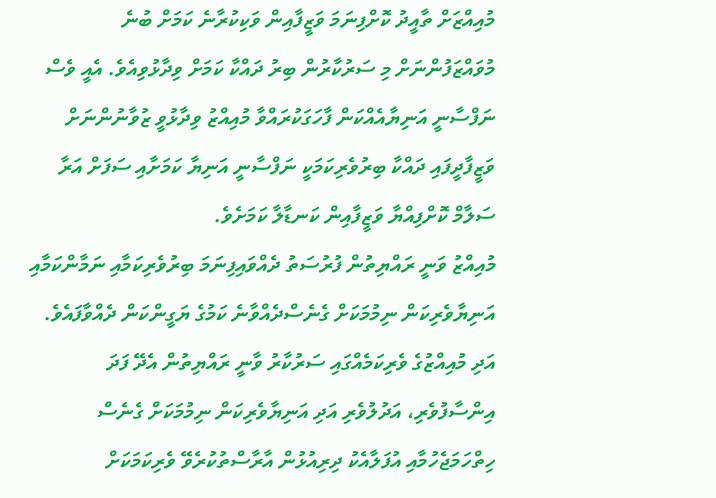މުއިއްޒަށް ތާއީދު ކޮށްފިނަމަ ވަޒީފާއިން ވަކިކުރާނެ ކަމަށް ބުނެ މުވައްޒަފުންނަށް މި ސަރުކާރުން ބިރު ދައްކާ ކަމަށް ވިދާޅުވިއެވެ. އެއީ ވެސް ނަފްސާނީ އަނިޔާއެއްކަން ފާހަގަކުރައްވާ މުއިއްޒު ވިދާޅުވީ ޒުވާނުންނަށް ވަޒީފާދީފައި ދައްކާ ބިރުވެރިކަމަކީ ނަފްސާނީ އަނިޔާ ކަމަށާއި ސަފަށް އަރާ ސަލާމް ކޮށްފިއްޔާ ވަޒީފާއިން ކަނޑާލާ ކަމަށެވެ.
މުއިއްޒު ވަނީ ރައްޔިތުން ފުރުސަތު ދެއްވައިފިނަމަ ބިރުވެރިކަމާއި ނަމާންކަމާއި އަނިޔާވެރިކަން ނިމުމަކަށް ގެނެސްދެއްވާނެ ކަމުގެ ޔަގީންކަން ދެއްވާފައެވެ. އަދި މުއިއްޒުގެ ވެރިކަމެއްގައި ސަރުކާރު ވާނީ ރައްޔިތުން އެދޭ ފަދަ އިންސާފުވެރި، އަދުލުވެރި އަދި އަނިޔާވެރިކަން ނިމުމަކަށް ގެނެސް ހިތްހަމަޖެހުމާއި އުފަލާއެކު ދިރިއުޅުން އާރާސްތުކުރެވޭ ވެރިކަމަކަށް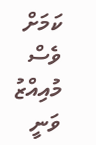ކަމަށް ވެސް މުއިއްޒު ވަނީ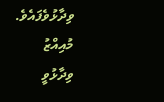ވިދާޅުވެފައެވެ.
މުއިއްޒު ވިދާޅުވީ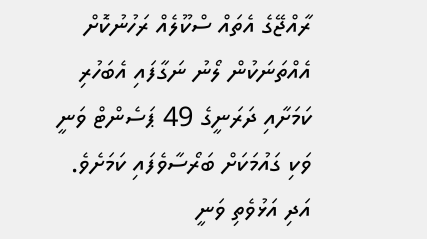ރާއްޖޭގެ އެތައް ސްކޫލެއް ރަހުނުކޮށް އެއްތަނަކުން ލޯނު ނަގާފައި އެބަހުރި ކަމަށާއި ދަރަނީގެ 49 ޕަސެންޓް ވަނީ ވަކި ގައުމަކަށް ބަރޯސާވެފައި ކަމަށެވެ. އަދި އަޅުވެތި ވަނީ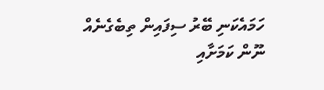ހަމައެކަނި ބޭރު ސިފައިން ތިބެގެނެއް ނޫން ކަމަށާއި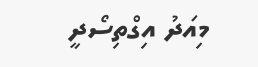މިއަދު އިގްތިސޯދީ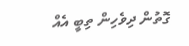ގޮތުން ދިވެހިން ތިބީ އެއް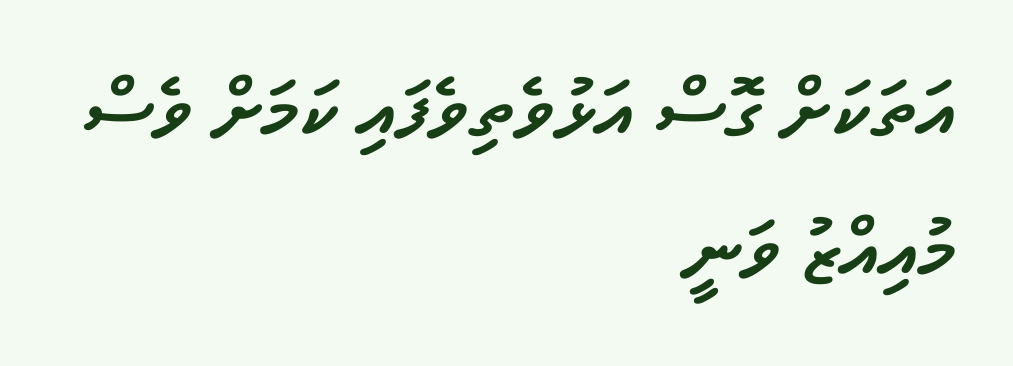އަތަކަށް ގޮސް އަޅުވެތިވެފައި ކަމަށް ވެސް މުއިއްޒު ވަނީ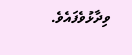ވިދާޅުވެފައެވެ.